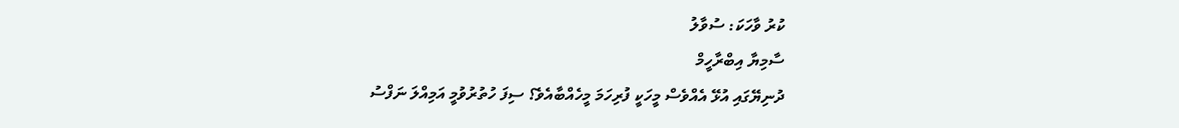ކުރު ވާހަކަ: ސުވާލު
ސާމިޔާ އިބްރާހީމް
ދުނިޔޭގައި އުޅޭ އެއްވެސް މީހަކީ ފުރިހަމަ މީހެއްބާއެވެ؟ ސިފަ ހުތުރުވުމީ އަމިއްލަ ނަފްސު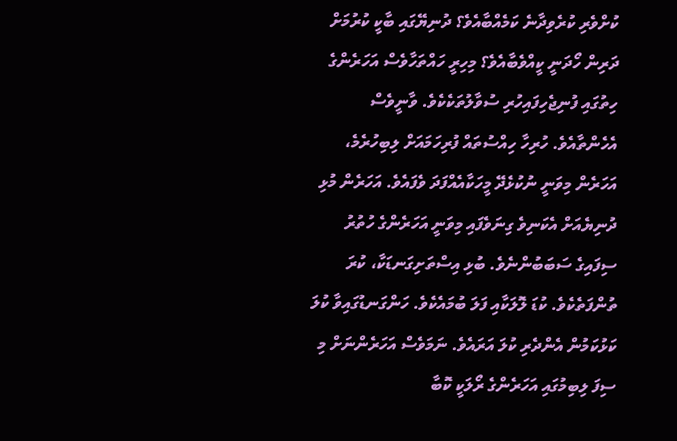ކުށްވެރި ކުރެވިދާނެ ކަމެއްބާއެވެ؟ ދުނިޔޭގައި ބާކީ ކުރުމަށް ދަރިން ހޯދަނީ ކީއްވެބާއެވެ؟ މިހިރީ ހައްތަހާވެސް އަހަރެންގެ ހިތުގައި ފުނިޖެހިފައިހުރި ސުވާލުތަކެކެވެ. ވާނީވެސް އެހެންތާއެވެ. ހުރިހާ ހިއްސުތައް ފުރިހަމައަށް ލިބިހުރެމެ، އަހަރެން މިވަނީ ނުކުޅެދޭ މީހަކާއެއްފަދަ ވެފައެވެ. އަހަރެން މުޅި ދުނިޔެއަށް އެކަނިވެ ގިނަވެފައި މިވަނީ އަހަރެންގެ ހުތުރު ސިފައިގެ ސަބަބުންނެވެ. ބުޅި އިސްތަށިގަނޑަކާ، ކުރަ ތުންފަތެކެވެ. ކުޑަ ލޮލަކާއި ފަލަ ބުމައެކެވެ. ހަންގަނޑުގައިވާ ކުލަ ކަޅުކަމުން އެންދެރި ކުލަ އަރައެވެ. ނަމަވެސް އަހަރެންނަށް މި ސިފަ ލިބިމުގައި އަހަރެންގެ ރޯލަކީ ކޮބާ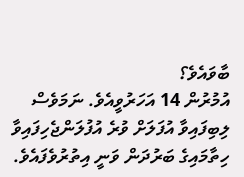ބާވައެވެ؟
އުމުރުން 14 އަހަރުވީއެވެ. ނަމަވެސް ލިބިފައިވާ އުފަލަށް ވުރެ އުފުލަންޖެހިފައިވާ ހިތާމައިގެ ބަރުދަން ވަނީ އިތުރުވެފައެވެ.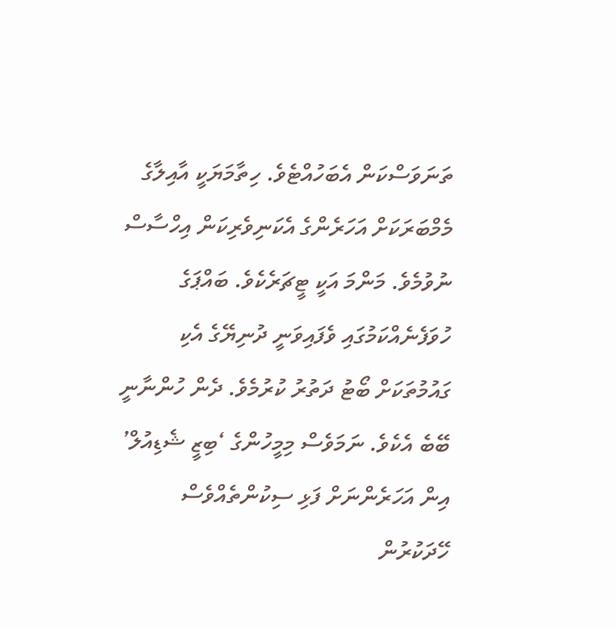ތަނަވަސްކަން އެބަހުއްޓެވެ. ހިތާމަޔަކީ އާއިލާގެ މެމްބަރަކަށް އަހަރެންގެ އެކަނިވެރިކަން އިހްސާސް ނުވުމެވެ. މަންމަ އަކީ ޓީޗަރެކެވެ. ބައްޕަގެ ހުވަފެނެއްކަމުގައި ވެފައިވަނީ ދުނިޔޭގެ އެކި ގައުމުތަކަށް ބޯޓު ދަތުރު ކުރުމެވެ. ދެން ހުންނާނީ ބޭބެ އެކެވެ. ނަމަވެސް މިމީހުންގެ ‘ބިޒީ ޝެޑިއުލް’ އިން އަހަރެންނަށް ފަޅި ސިކުންތެއްވެސް ހޭދަކުރުން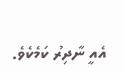އެއީ ނާދިރު ކަމެކެވެ.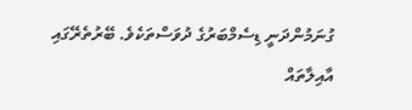ގުނަމުންދަނީ ޑިސެމްބަރުގެ ދުވަސްތަކެވެ. ބޭރުތެރޭގައި އާއިލާތައް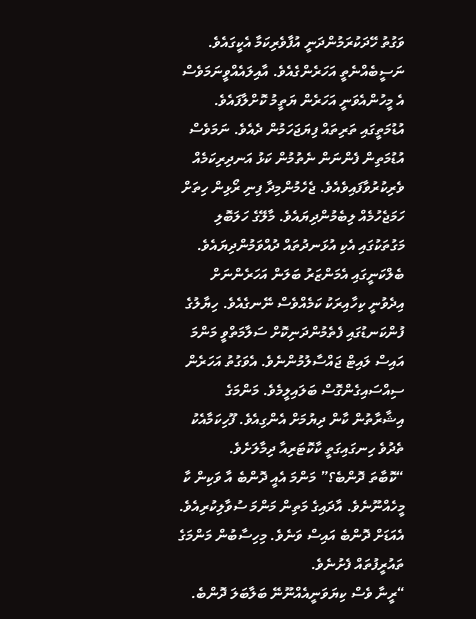ވަގުތު ހޭދަކުރަމުންދަނީ އުފާވެރިކަމާ އެކީގައެވެ. ނަސީބެއްނެތީ އަހަރެންގެއެވެ. އާއިލައެއްވީނަމަވެސް އެ މީހުންއެވަނީ އަހަރެން ޔަތީމު ކޮށްލާފައެވެ.
އުޑުމަތީގައި ތަރިތައް ފިޔަޖަހަމުން ދެއެވެ. ނަމަވެސް އުޑުމަތިން ފެންނަން ނެތުމުން ކަޅު އަނދިރިކަމެއް ވެރިކުރުވާފައިވެއެވެ. ޖެހެމުންމިދާ ފިނި ރޯޅިން ހިތަށް ހަމަޖެހުމެއް ލިބެމުންދިޔައެވެ. މާލޭގެ ހަލަބޮލި މަގުތަކުގައި އެކި އުޅަނދުތައް ދުއްވަމުންދިޔައެވެ. ބެލްކަނީގައި އެމަންޒަރު ބަލަން އަހަރެންނަށް އިދެވުނީ ކިހާއިރަކު ކަމެއްވެސް ނޭނގެއެވެ. ހިޔާލުގެ ފުންކަނޑުގައި ފެތެމުންދަނިކޮށް ސަލާމަތްވީ މަންމަ އައިސް ލައިޓް ޖައްސާލުމުންނެވެ. އެވަގުތު އަހަރެން ސިއްސައިގެންގޮސް ބަލައިލީމެވެ. މަންމަގެ އިޝާރާތުން ކާން ދިޔުމަށް އެންގިއެވެ. ފޫހިކަމާއެކު ތެދުވެ ހިނގައިގަތީ ކާކޮޓަރިއާ ދިމާލަށެވެ.
“ކޮބާތަ ދޮންބެ؟” މަންމަ އެއީ ދޮންބެ އާ ވަކިން ކާ މީހެއްނޫނެވެ. އާދައިގެ މަތިން މަންމަ ސުވާލިކުރިއެވެ. އެއަޑަށް ދޮންބެ އައިސް ވަނެވެ. މިހިސާބުން މަންމަގެ ތައުރީފުތައް ފެށުނެވެ.
“ރީނާ ވެސް ކިޔަވަނީއެއްނޫނޭ ބަލާބަލަ ދޮންބެ.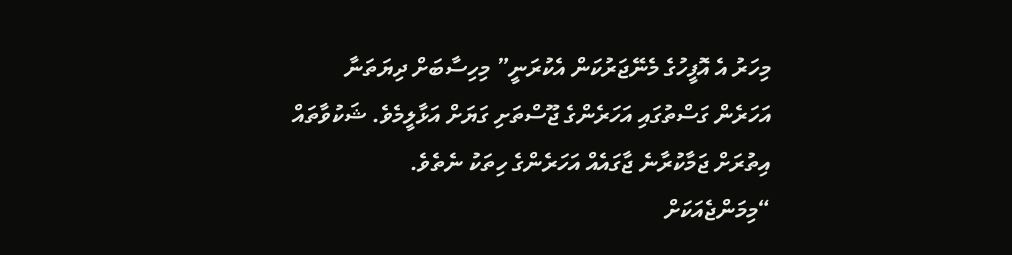މިހަރު އެ އޮފީހުގެ މެނޭޖަރުކަން އެކުރަނީ” މިހިސާބަށް ދިޔަތަނާ އަހަރެން ގަސްތުގައި އަހަރެންގެ ޖޫސްތަށި ގަޔަށް އަޅާލީމެވެ. ޝަކުވާތައް އިތުރަށް ޖަމާކުރާނެ ޖާގައެއް އަހަރެންގެ ހިތަކު ނެތެވެ.
“މިމަންޖެއަކަށް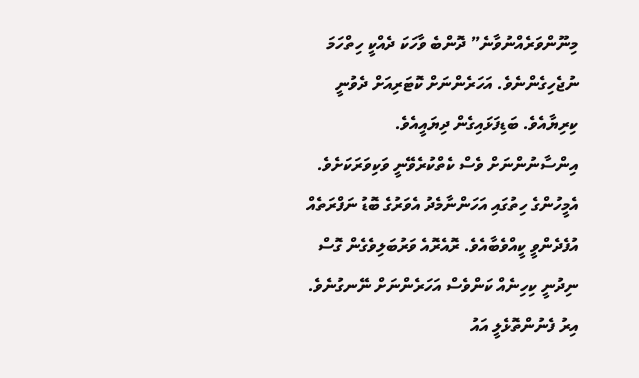މިނޫންވަރެއްނުވާނެ” ދޮންބެ ވާހަކަ ދެއްކީ ހިތްހަމަ ނުޖެހިގެންނެވެ. އަހަރެންނަށް ކޮޓަރިއަށް ދެވުނީ ކިރިޔާއެވެ. ބަޑިފަޅައިގެން ދިޔައީއެވެ. އިންސާނުންނަށް ވެސް ކެތްކުރެވޭނީ ވަކިވަރަކަށެވެ. އެމީހުންގެ ހިތުގައި އަހަންނާމެދު އެވަރުގެ ބޮޑު ނަފްރަތެއް އުފެދެންވީ ކީއްވެބާއެވެ. ރޮއެރޮއެ ވަރުބަލިވެގެން ގޮސް ނިދުނީ ކިހިނެއް ކަންވެސް އަހަރެންނަށް ނޭނގުނެވެ.
އިރު ފެނުންތޮޅެލީ އައު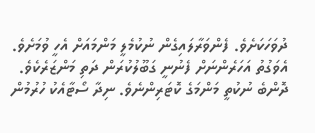ދުވަހަކަށެވެ. ފެންވަރާލައިގެން ނުކުމެލީ މަންމައަށް އެހީ ވުމަށެވެ. އެވަގުތު އަހަރެންނަށް ފެނުނީ ގަބޫލުކުރަން ދަތި މަންޒަރެކެވެ. ދޮންބެ ނުކުތީ މަންމަގެ ކޮޓަރިންނެވެ. ނިދާ ސޯޓާއެކު ހުރުމުން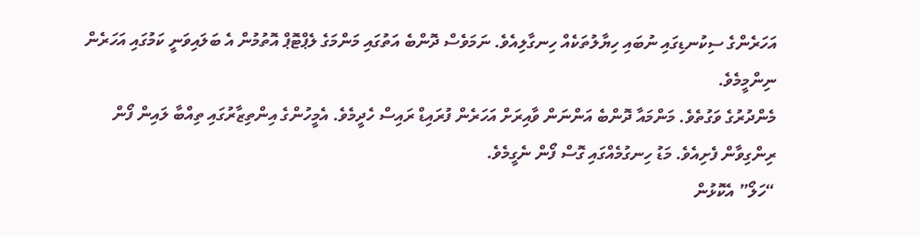އަހަރެންގެ ސިކުނޑިގައި ނުބައި ހިޔާލުތަކެއް ހިނގާލިއެވެ. ނަމަވެސް ދޮންބެ އަތުގައި މަންމަގެ ލެޕްޓޮޕް އޮތުމުން އެ ބަލައިވަނީ ކަމުގައި އަހަރެން ނިންމީމެވެ.
މެންދުރުގެ ވަގުތެވެ. މަންމައާ ދޮންބެ އަންނަން ވާއިރަށް އަހަރެން ފުރައިޑް ރައިސް ހެދީމެވެ. އެމީހުންގެ އިންތިޒާރުގައި ތިއްބާ ލައިން ފޯން ރިންގިވާން ފެށިއެވެ. މަޑު ހިނގުމެއްގައި ގޮސް ފޯން ނެގީމެވެ.
“ހަލޯ” އެކޮޅުން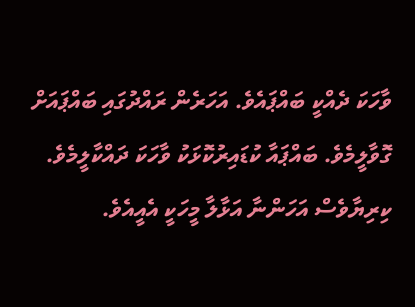ވާހަކަ ދެއްކީ ބައްޕައެވެ. އަހަރެން ރައްދުގައި ބައްޕައަށް ގޮވާލީމެވެ. ބައްޕައާ ކުޑައިރުކޮޅަކު ވާހަކަ ދައްކާލީމެވެ. ކިރިޔާވެސް އަހަންނާ އަޅާލާ މީހަކީ އެއީއެވެ.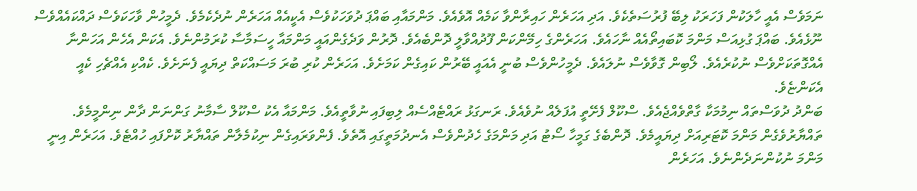ނަމަވެސް އެއީ ހާލަކުން ފަހަރަކު ލިބޭ ފުރުސަތެކެވެ. އަދި އަހަރެން ހައިރާންވާ ކަމެއް އޮވެއެވެ. މަންމައާއި ބައްޕަ ދުވަހަކުވެސް އެކީއެއް އަހަރެން ނުދެކެމެވެ. ދެމީހުން ވާހަކަވެސް ދައްކައެއްވެސް ނޫޅެއެވެ. ބައްޕަ ގުޅިއަސް މަންމަ ކޮބައިތޯއެއް ނާހައެވެ. އަހަރެންގެ ހިމޭންކަން ފޫދުއްވާލީ ދޮންބެއެވެ. ދޮރުން ވަދެގެންއައީ މަންމައާ ހީސަމާސާ ކުރަމުންނެވެ. އެކަން އެހެން އަހަންނާ އެއްގޮތަކަށްވެސް ނުކުރެއެވެ. ލޯބިން ގޮވާވެސް ނުލައެވެ. ދެމީހުންވެސް ބުނީ އެއައީ ބޭރުން ކައިގެން ކަމަށެވެ. އަހަރެން ކުރި ބުރަ މަސައްކަތް ދިޔައީ ފެނަށެވެ. ކެއްކި އެއްޗެހި ކެއީ އެކަންޏެވެ.
ބަންދު ދުވަސްތައް ނިމުމަކާ ގާތްވެއްޖެއެވެ. ސްކޫލް ފެށޭތީ އުފަލެއް ނުވެއެވެ. ރަނގަޅު ރައްޓެއްސެއް ލިބިފައި ނުވާތީއެވެ. މަންމައާ އެކު ސްކޫލް ސާމާނު ގަންނަން ދާން ނިންމީމެވެ. ތައްޔާރުވެގެން މަންމަ ކޮޓަރިއަށް ދިޔައީމެވެ. ދޮންބެގެ ގަމީހާ ސޯޓު އަދި މަންމަގެ ހެދުންވެސް އެނދުމަތީގައި އޮތެވެ. ފެންވަރައިގެން ނިކުމެލާން ތައްޔާރު ކޮށްފައި ހުއްޓެވެ. އަހަރެން އިނީ މަންމަ ނުކުންނަދެންނެވެ. އަހަރެން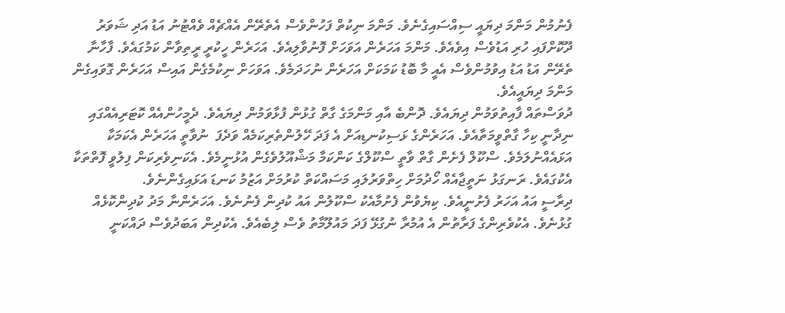ފެނުމުން މަންމަ ދިޔައީ ސިއްސައިގެނެވެ. މަންމަ ނިކުތް ފަހުންވެސް އެތެރޭން އެއްޗެއް ވެއްޓުނު އަޑު އަދި ޝަވަރު ދޫކޮށްފައި ހުރި އަޑުވެސް އިވެއެވެ. މަންމަ އަހަރެން އަވަހަށް ފޮނުވާލިއެވެ. އަހަރެން ހީކުރީ ރީތިވާން ކަމުގައެވެ. ފާހާނާ ތެރޭން އަޑު އަޑު އިވުމުންވެސް އެއީ މާ ބޮޑު ކަމަކަށް އަހަރެން ނުހަދަމެވެ. އަވަހަށް ނިކުމެގެން އައިސް އަހަރެން ގޮވައިގެން މަންމަ ދިޔައީއެވެ.
ދުވަސްތައް ފާއިތުވަމުން ދިޔައެވެ. ދޮންބެ އާއި މަންމަގެ ގާތް ގުޅުން ފުޅާވަމުން ދިޔައެވެ. ދެމީހުންއެއް ކޮޓަރިއެއްގައި ނިދާނީ ކިހާ ގާތްވީމަތާއެވެ. އަހަރެންގެ ޅަސިކުނޑިއަށް އެ ފަދަ ހޭލުންތެރިކަމެއް ވަދެފަ  ނުވާތީ އަހަރެން އެކަމަކާ އަޅައެއްނުލަމެވެ. ސްކޫލް ފެށެން ގާތް ވާތީ ސްކޫލްގެ ކަންކަމާ މަޝްއޫލުވެގެން އުޅުނީމެވެ. އެކަނިވެރިކަން ފިލުވީ ފޮތްތަކާ އެކުގައެވެ. ރަނގަޅު ނަތީޖާއެއް ހޯދުމަށް ހިތްވަރުލައި މަސައްކަތް ކުރުމަށް އަޒުމު ކަނޑަ އަޅައިގެންނެވެ.
ދިރާސީ އައު އަހަރު ފެށުނީއެވެ. ކިޔެވުން ފެށުމާއެކު ސްކޫލުން އައު ކުދިން ފެނުނެވެ. އަހަރެންނާ މަދު ކުދިންކޮޅެއް ގުޅުނެވެ. އެކުވެރިންގެ ފަރާތުން އެ އުމުރާ ނުގުޅޭ ފަދަ މައުލޫމާތު ވެސް ލިބެއެވެ. އެކުދިން އަބަދުވެސް ދައްކަނީ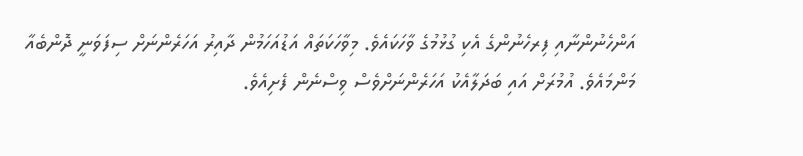އަންހެނުންނާއި ފިރހެނުންގެ އެކި ގުޅުމުގެ ވާހަކައެވެ. މިވާހަކަތައް އަޑުއަހަމުން ދާއިރު އަހަރެންނަށް ސިފަވަނީ ދޮންބެއާ މަންމައެވެ. އުމުރަށް އައި ބަދަލާއެކު އަހަރެންނަށްވެސް ވިސްނެން ފެށިއެވެ.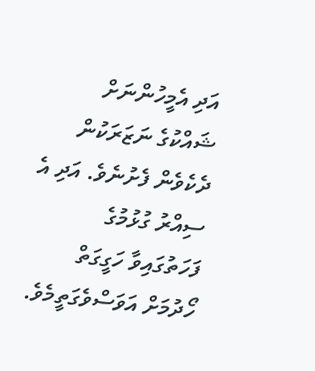އަދި އެމީހުންނަށް ޝައްކުގެ ނަޒަރަކުން ދެކެވެން ފެށުނެވެ. އަދި އެ ސިއްރު ގުޅުމުގެ ފަހަތުގައިވާ ހަގީގަތް ހޯދުމަށް އަވަސްވެގަތީމެވެ.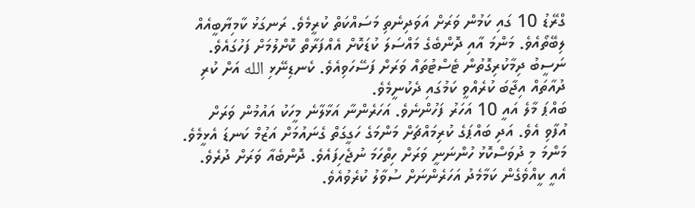ގްރޭޑު 10 ގައި ކަމުން ވަރަށް އަވަދިނެތި މަސައްކަތް ކުރީމެވެ. ރަނގަޅު ކާމިޔާބީއެއް ލިބޭތޯއެވެ. މަންމަ އާއި ދޮންބެގެ މައްސަލަ ކުޑަކޮށް އެއްފަރާތް ކޮށްލުމަށް ފަހުގައެވެ. ނަސީބު ދިމާކުރިގޮތުން ޓެސްޓުތައް ވަރަށް ފަސޭހަވިއެވެ. ކެނޑިނޭޅި الله އަށް ކުރި ދުއާތައް އިޖާބަ ކުރެއްވީ ކަމުގައި ދެކުނީމެވެ.
ބައްޕަ މާލެ އައީ 10 އަހަރު ފަހުންނެވެ. އަހަރެންނާ އަޅާލާނެ މީހަކު އައުމުން ވަރަށް އުފާވި އެވެ. އަދި ބައްޕަގެ ކުރިމައްޗަށް މަންމަގެ ހަގީގަތް ގެނައުމަށް އަޒުމް ކަނޑަ އެޅީމެވެ. މަންމަ މި ދުވަސްކޮޅު ހުންނަނީ ވަރަށް ހިތްހަމަ ނުޖެހިފައެވެ. ދޮންބެއާ ވަރަށް ދުރެވެ. އެއީ ކީއްވެގެން ކަމާމެދު އަހަރެންނަށް ސުވާލު ކުރެވުއެވެ.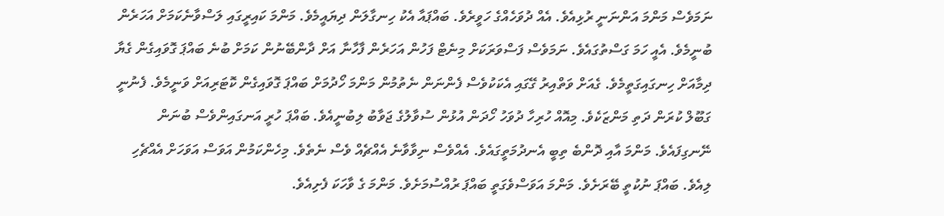ނަމަވެސް މަންމަ އަންނަނީ ރުޅިއެވެ. އެއް ދުވަހެއްގެ ހަވީރެވެ. ބައްޕައާ އެކު ހިނގާލަން ދިޔައީމެވެ. މަންމަ ކައިރީގައި ލަސްވާނެކަމަށް އަހަރެން ބުނީމެވެ. އެއީ ހަމަ ގަސްތުގައެވެ. ނަމަވެސް ފަސްވަރަކަށް މިނެޓް ފަހުން އަހަރެން ފާހާނާ އަށް ދާންބޭނުން ކަމަށް ބުނެ ބައްޕަ ގޮވައިގެން ގެޔާ ދިމާއަށް ހިނގައިގަތީމެވެ. ގެއަށް ވަތްއިރު ގޭގައި އެކަކުވެސް ފެންނަން ނެތުމުން މަންމަ ހޯދުމަށް ބައްޕަ ގޮވައިގެން ކޮޓަރިއަށް ވަނީމެވެ. ފެނުނީ ގަބޫލް ކުރަން ދަތި މަންޒަކެވެ. މިއޮއް ހުރިހާ ދުވަހު ހޯދަން އުޅުން ސުވާލުގެ ޖަވާބު ލިބުނީއެވެ. ބައްޕަ ހުރީ އަނގައިންވެސް ބުނަން ނޭނގިފައެވެ. މަންމަ އާއި ދޮންބެ ތިބީ އެނދުމަތީގައެވެ. އެއްވެސް ނިވާވާނެ އެއްޗެއް ވެސް ނެތެވެ. މިހެންކަމުން އަވަސް އަވަހަށް އެއްޗެހި ލިއެވެ. ބައްޕަ ނުކުތީ ބޭރަށެވެ. މަންމަ އަވަސްވެގަތީ ބައްޕަ ރުއްސުމަށެވެ. މަންމަ ގެ ވާހަކަ ފެށިއެވެ.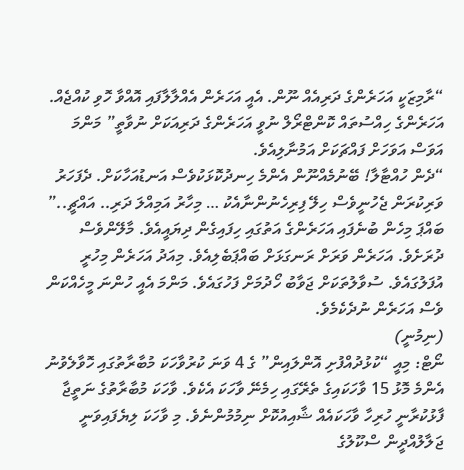“ރާމިޒަކީ އަހަރެންގެ ދަރިއެއް ނޫން. އެއީ އަހަރެން އެއްލާލާފައި އޮއްވާ ހޮވި ކުއްޖެއް. އަހަރެންގެ ހިއްސުތައް ކޮންޓްރޯލް ނުވީ އަހަރެންގެ ދަރިއަކަށް ނުވާތީ” މަންމަ އަވަސް އަވަހަށް ފައްޗަކަށް އަމުނާލިއެވެ.
“ދެން ހުއްޓާލާ! ބޭނުމެއްނޫން އެންމެ ހިނދުކޮޅަކުވެސް އަނޑުއަހާކަށް. ދެފަހަރު ވަރިކުރަން ޖެހުނީވެސް ހިލޭ ފިރިހެނުންނާއެކު … މިހާރު އަމިއްލަ ދަރި.. އައްޗީ..” ބައްޕަ މިހެން ބުނެފައި އަހަރެންގެ އަތުގައި ހިފައިގެން ދިޔައީއެވެ. މާލޭންވެސް ދުރަށެވެ. އަހަރެން ވަރަށް ރަނގަޅަށް ބައްޕަބެލިއެވެ. މިއަދު އަހަރެން މިހުރީ އުފަލުގައެވެ. ސުވާލުތަކަށް ޖަވާބު ހޯދުމަށް ފަހުގައެވެ. މަންމަ އެއީ ހުންނަ މީހެއްކަން ވެސް އަހަރެން ނުދެކެމެވެ.
(ނިމުނީ)
ނޯޓް: މިއީ “ކުޅުދުއްފުށި އޮންލައިން” ގެ 4 ވަނަ ކުރުވާހަކަ މުބާރާތުގައި ހޮވާލެވުނު އެންމެ މޮޅު 15 ވާހަކައިގެ ތެރޭގައި ހިމެނޭ ވާހަކަ އެކެވެ. ވާހަކަ މުބާރާތުގެ ނަތީޖާ ފާޅުކުރާނީ ހުރިހާ ވާހަކައެއް ޝާއިއުކޮށް ނިމުމުންނެވެ. މި ވާހަކަ ލިޔެފައިވަނީ ޖަލާލުއްދީން ސްކޫލުގެ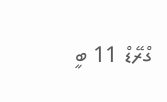ގްރޭޑް 11 ބީ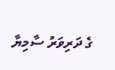ގެ ދަރިވަރު ސާމިޔާ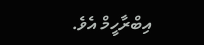އިބްރާހީމް އެވެ.